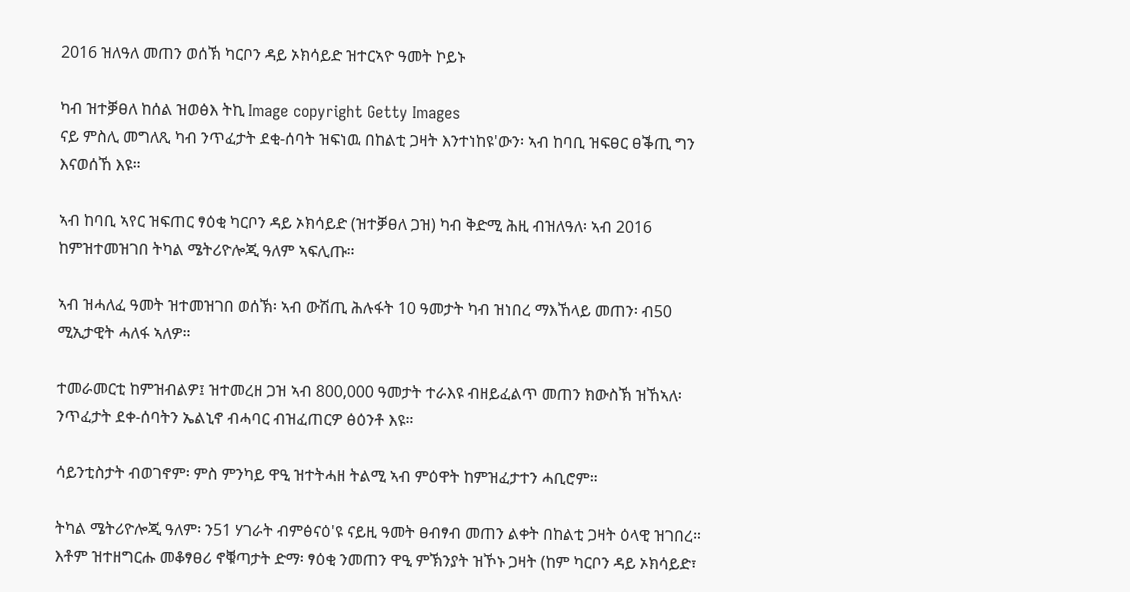2016 ዝለዓለ መጠን ወሰኽ ካርቦን ዳይ ኦክሳይድ ዝተርኣዮ ዓመት ኮይኑ

ካብ ዝተቓፀለ ከሰል ዝወፅእ ትኪ Image copyright Getty Images
ናይ ምስሊ መግለጺ ካብ ንጥፈታት ደቂ-ሰባት ዝፍነዉ በከልቲ ጋዛት እንተነከዩ'ውን፡ ኣብ ከባቢ ዝፍፀር ፀቕጢ ግን እናወሰኸ እዩ።

ኣብ ከባቢ ኣየር ዝፍጠር ፃዕቂ ካርቦን ዳይ ኦክሳይድ (ዝተቓፀለ ጋዝ) ካብ ቅድሚ ሕዚ ብዝለዓለ፡ ኣብ 2016 ከምዝተመዝገበ ትካል ሜትሪዮሎጂ ዓለም ኣፍሊጡ።

ኣብ ዝሓለፈ ዓመት ዝተመዝገበ ወሰኽ፡ ኣብ ውሽጢ ሕሉፋት 10 ዓመታት ካብ ዝነበረ ማእኸላይ መጠን፡ ብ50 ሚኢታዊት ሓለፋ ኣለዎ።

ተመራመርቲ ከምዝብልዎ፤ ዝተመረዘ ጋዝ ኣብ 800,000 ዓመታት ተራእዩ ብዘይፈልጥ መጠን ክውስኽ ዝኸኣለ፡ ንጥፈታት ደቀ-ሰባትን ኤልኒኖ ብሓባር ብዝፈጠርዎ ፅዕንቶ እዩ።

ሳይንቲስታት ብወገኖም፡ ምስ ምንካይ ዋዒ ዝተትሓዘ ትልሚ ኣብ ምዕዋት ከምዝፈታተን ሓቢሮም።

ትካል ሜትሪዮሎጂ ዓለም፡ ን51 ሃገራት ብምፅናዕ'ዩ ናይዚ ዓመት ፀብፃብ መጠን ልቀት በከልቲ ጋዛት ዕላዊ ዝገበረ። እቶም ዝተዘግርሑ መቆፃፀሪ ኖቑጣታት ድማ፡ ፃዕቂ ንመጠን ዋዒ ምኽንያት ዝኾኑ ጋዛት (ከም ካርቦን ዳይ ኦክሳይድ፣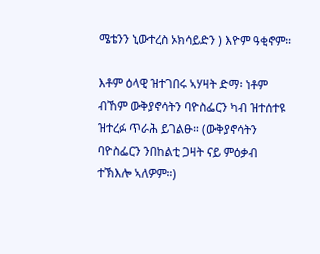ሜቴንን ኒውተረስ ኦክሳይድን ) እዮም ዓቂኖም።

እቶም ዕላዊ ዝተገበሩ ኣሃዛት ድማ፡ ነቶም ብኸም ውቅያኖሳትን ባዮስፌርን ካብ ዝተሰተዩ ዝተረፉ ጥራሕ ይገልፁ። (ውቅያኖሳትን ባዮስፌርን ንበከልቲ ጋዛት ናይ ምዕቃብ ተኽእሎ ኣለዎም።)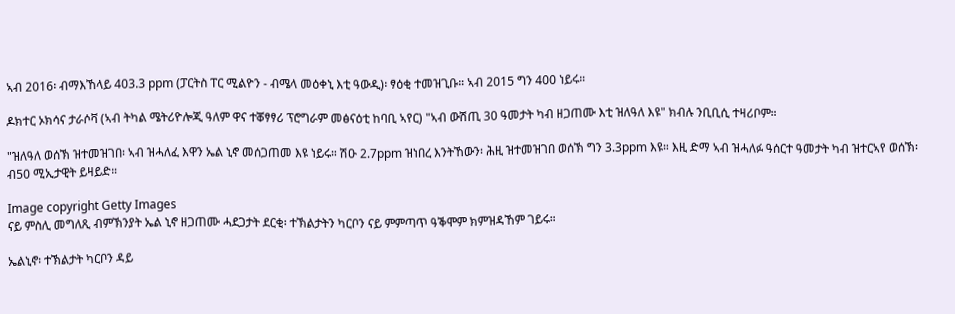ኣብ 2016፡ ብማእኸላይ 403.3 ppm (ፓርትስ ፐር ሚልዮን - ብሜላ መዕቀኒ እቲ ዓውዲ)፡ ፃዕቂ ተመዝጊቡ። ኣብ 2015 ግን 400 ነይሩ።

ዶክተር ኦክሳና ታራሶቫ (ኣብ ትካል ሜትሪዮሎጂ ዓለም ዋና ተቖፃፃሪ ፕሮግራም መፅናዕቲ ከባቢ ኣየር) "ኣብ ውሽጢ 30 ዓመታት ካብ ዘጋጠሙ እቲ ዝለዓለ እዩ" ክብሉ ንቢቢሲ ተዛሪቦም።

"ዝለዓለ ወሰኽ ዝተመዝገበ፡ ኣብ ዝሓለፈ እዋን ኤል ኒኖ መሰጋጠመ እዩ ነይሩ። ሽዑ 2.7ppm ዝነበረ እንትኸውን፡ ሕዚ ዝተመዝገበ ወሰኽ ግን 3.3ppm እዩ። እዚ ድማ ኣብ ዝሓለፉ ዓሰርተ ዓመታት ካብ ዝተርኣየ ወሰኽ፡ ብ50 ሚኢታዊት ይዛይድ።

Image copyright Getty Images
ናይ ምስሊ መግለጺ ብምኽንያት ኤል ኒኖ ዘጋጠሙ ሓደጋታት ደርቂ፡ ተኽልታትን ካርቦን ናይ ምምጣጥ ዓቕሞም ክምዝዳኸም ገይሩ።

ኤልኒኖ፡ ተኽልታት ካርቦን ዳይ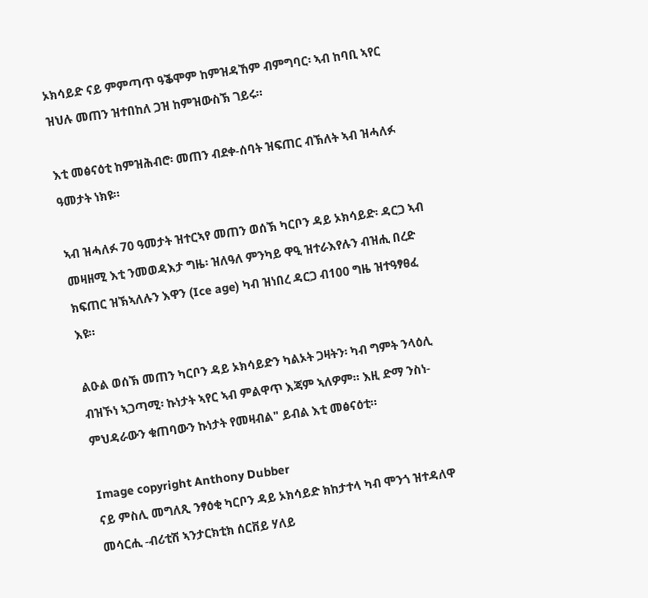ኦክሳይድ ናይ ምምጣጥ ዓቕሞም ከምዝዳኸም ብምግባር፡ ኣብ ከባቢ ኣየር ዝህሉ መጠን ዝተበከለ ጋዝ ከምዝውስኽ ገይሩ።

እቲ መፅናዕቲ ከምዝሕብሮ፡ መጠን ብደቀ-ሰባት ዝፍጠር ብኽለት ኣብ ዝሓለፉ ዓመታት ነክዩ።

ኣብ ዝሓለፉ 70 ዓመታት ዝተርኣየ መጠን ወሰኽ ካርቦን ዳይ ኦክሳይድ፡ ዳርጋ ኣብ መዛዘሚ እቲ ንመወዳእታ ግዜ፡ ዝለዓለ ምንካይ ዋዒ ዝተራእየሉን ብዝሒ በረድ ክፍጠር ዝኽኣለሉን እዋን (Ice age) ካብ ዝነበረ ዳርጋ ብ100 ግዜ ዝተዓፃፀፈ እዩ።

ልዑል ወሰኽ መጠን ካርቦን ዳይ ኦክሳይድን ካልኦት ጋዛትን፡ ካብ ግምት ንላዕሊ ብዝኾነ ኣጋጣሚ፡ ኩነታት ኣየር ኣብ ምልዋጥ እጃም ኣለዎም። እዚ ድማ ንስነ-ምህዳራውን ቁጠባውን ኩነታት የመዛብል" ይብል እቲ መፅናዕቲ።

Image copyright Anthony Dubber
ናይ ምስሊ መግለጺ ንፃዕቂ ካርቦን ዳይ ኦክሳይድ ክከታተላ ካብ ሞንጎ ዝተዳለዋ መሳርሒ -ብሪቲሽ ኣንታርክቲክ ሰርቨይ ሃለይ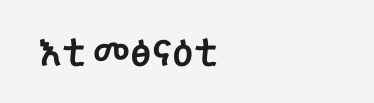እቲ መፅናዕቲ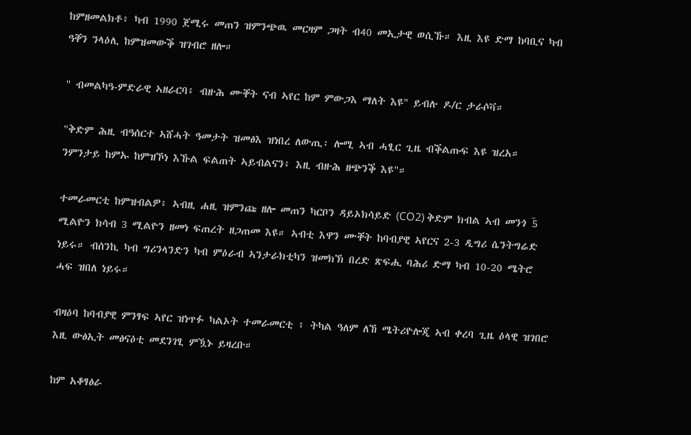ከምዘመልክቶ፥ ካብ 1990 ጀሚሩ መጠን ዝምንጭዉ መርዛም ጋዛት ብ40 መኢታዊ ወሲኹ። እዚ እዩ ድማ ከባቢና ካብ ዓቐን ንላዕሊ ከምዝመውቕ ዝገብሮ ዘሎ።

" ብመልካዓ-ምድራዊ ኣዘራርባ፥ ብዙሕ ሙቐት ናብ ኣየር ከም ምውጋእ ማለት እዩ" ይብሉ ዶ/ር ታራሶቫ።

"ቅድም ሕዚ ብዓሰርተ ኣሸሓት ዓመታት ዝመፅእ ዝነበረ ለውጢ፡ ሎሚ ኣብ ሓፂር ጊዜ ብቕልጡፍ እዩ ዝረአ። ንምንታይ ከምኡ ከምዝኾነ እኹል ፍልጠት ኣይብልናን፥ እዚ ብዙሕ ዘጭንቕ እዩ"።

ተመራመርቲ ከምዝብልዎ፥ ኣብዚ ሐዚ ዝምንጩ ዘሎ መጠን ካርቦን ዳይኦክሳይድ (CO2) ቅድም ክብል ኣብ መንጎ 5̄ ሚልዮን ክሳብ 3 ሚልዮን ዘመነ ፍጠረት ዘጋጠመ እዩ። ኣብቲ እዋን ሙቐት ከባብያዊ ኣየርና 2-3 ዲግሪ ሴንትግሬድ ነይሩ። ብሰንኪ ካብ ግሪንላንድን ካብ ምዕራብ ኣንታራክቲካን ዝመክኽ በረድ ጽፍሒ ባሕሪ ድማ ካብ 10-20 ሜትሮ ሓፍ ዝበለ ነይሩ።

ብዛዕባ ከባብያዊ ምንፃፍ ኣየር ዝነጥፉ ካልኦት ተመራመርቲ ፥ ትካል ዓለም ለኸ ሜትሪዮሎጂ ኣብ ቀረባ ጊዜ ዕላዊ ዝገበሮ እዚ ውፅኢት መፅናዕቲ መደንገፂ ምዃኑ ይዛረቡ።

ከም አቆፃፅራ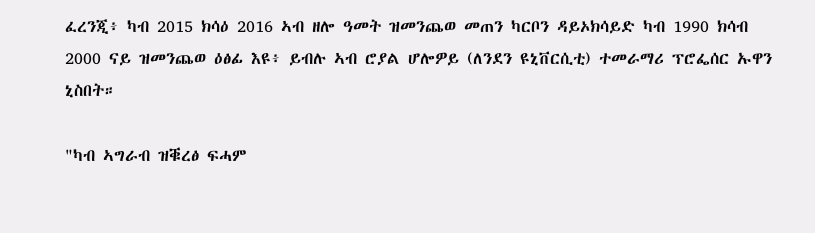ፈረንጂ፥ ካብ 2015 ክሳዕ 2016 ኣብ ዘሎ ዓመት ዝመንጨወ መጠን ካርቦን ዳይኦክሳይድ ካብ 1990 ክሳብ 2000 ናይ ዝመንጨወ ዕፅፊ እዩ፥ ይብሉ ኣብ ሮያል ሆሎዎይ (ለንደን ዩኒቨርሲቲ) ተመራማሪ ፕሮፌሰር ኡዋን ኒስበት።

"ካብ ኣግራብ ዝቑረፅ ፍሓም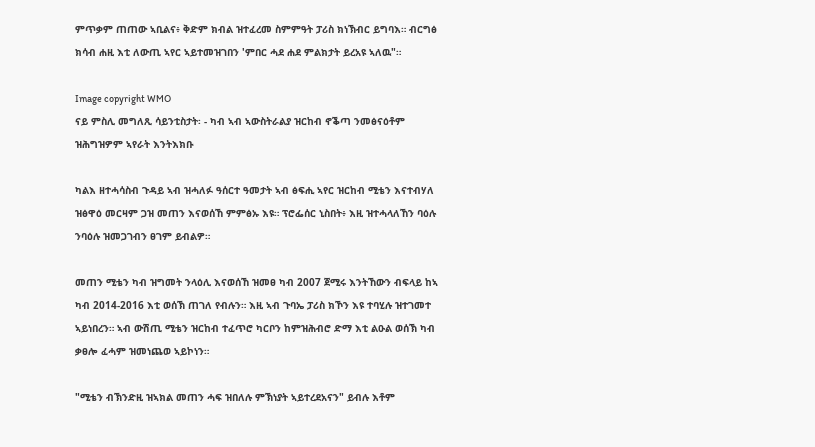ምጥቃም ጠጠው ኣቢልና፥ ቅድም ክብል ዝተፈረመ ስምምዓት ፓሪስ ክነኽብር ይግባእ። ብርግፅ ክሳብ ሐዚ እቲ ለውጢ ኣየር ኣይተመዝገበን 'ምበር ሓደ ሐደ ምልክታት ይረአዩ ኣለዉ"።

Image copyright WMO
ናይ ምስሊ መግለጺ ሳይንቲስታት፡ - ካብ ኣብ ኣውስትራልያ ዝርከብ ኖቕጣ ንመፅናዕቶም ዝሕግዝዎም ኣየራት እንትእክቡ

ካልእ ዘተሓሳስብ ጉዳይ ኣብ ዝሓለፉ ዓሰርተ ዓመታት ኣብ ፅፍሒ ኣየር ዝርከብ ሚቴን እናተብሃለ ዝፅዋዕ መርዛም ጋዝ መጠን እናወሰኸ ምምፅኡ እዩ። ፕሮፌሰር ኒስበት፥ እዚ ዝተሓላለኸን ባዕሉ ንባዕሉ ዝመጋገብን ፀገም ይብልዎ።

መጠን ሚቴን ካብ ዝግመት ንላዕሊ እናወሰኸ ዝመፀ ካብ 2007 ጀሚሩ እንትኸውን ብፍላይ ከኣ ካብ 2014-2016 እቲ ወሰኽ ጠገለ የብሉን። እዚ ኣብ ጉባኤ ፓሪስ ክኾን እዩ ተባሂሉ ዝተገመተ ኣይነበረን። ኣብ ውሽጢ ሚቴን ዝርከብ ተፈጥሮ ካርቦን ከምዝሕብሮ ድማ እቲ ልዑል ወሰኽ ካብ ቃፀሎ ፈሓም ዝመነጨወ ኣይኮነን።

"ሚቴን ብኽንድዚ ዝኣክል መጠን ሓፍ ዝበለሉ ምኽነያት ኣይተረደአናን" ይብሉ እቶም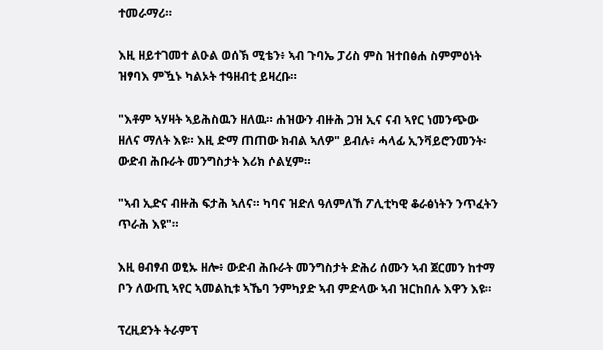ተመራማሪ።

እዚ ዘይተገመተ ልዑል ወሰኽ ሚቴን፥ ኣብ ጉባኤ ፓሪስ ምስ ዝተበፅሐ ስምምዕነት ዝፃባእ ምዃኑ ካልኦት ተዓዘብቲ ይዛረቡ።

"እቶም ኣሃዛት ኣይሕስዉን ዘለዉ። ሐዝውን ብዙሕ ጋዝ ኢና ናብ ኣየር ነመንጭው ዘለና ማለት እዩ። እዚ ድማ ጠጠው ክብል ኣለዎ" ይብሉ፥ ሓላፊ ኢንቫይሮንመንት፡ ውድብ ሕቡራት መንግስታት እሪክ ሶልሂም።

"ኣብ ኢድና ብዙሕ ፍታሕ ኣለና። ካባና ዝድለ ዓለምለኸ ፖሊቲካዊ ቆራፅነትን ንጥፈትን ጥራሕ እዩ"።

እዚ ፀብፃብ ወፂኡ ዘሎ፥ ውድብ ሕቡራት መንግስታት ድሕሪ ሰሙን ኣብ ጀርመን ከተማ ቦን ለውጢ ኣየር ኣመልኪቱ ኣኼባ ንምካያድ ኣብ ምድላው ኣብ ዝርከበሉ እዋን እዩ።

ፕረዚደንት ትራምፕ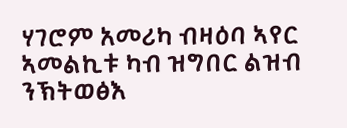ሃገሮም አመሪካ ብዛዕባ ኣየር ኣመልኪቱ ካብ ዝግበር ልዝብ ንኽትወፅእ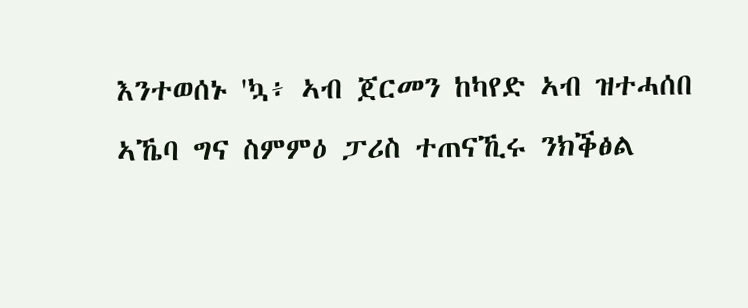እንተወሰኑ 'ኳ፥ ኣብ ጀርመን ከካየድ ኣብ ዝተሓሰበ ኣኼባ ግና ስምምዕ ፓሪስ ተጠናኺሩ ንክቕፅል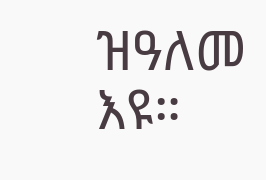ዝዓለመ እዩ።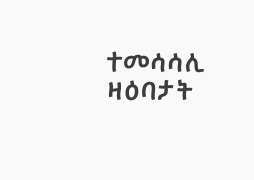ተመሳሳሊ ዛዕባታት